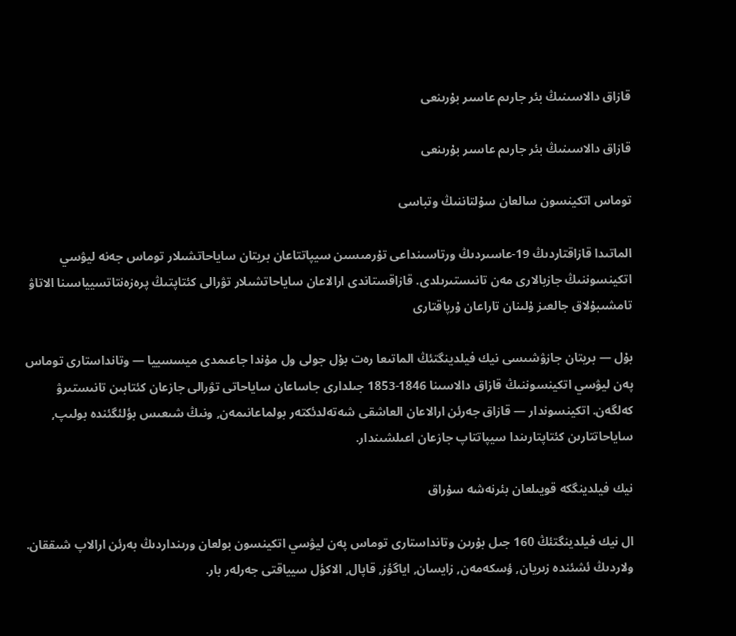قازاق دالاسىنىڭ بئر جارىم عاسىر بۇرىنعى

قازاق دالاسىنىڭ بئر جارىم عاسىر بۇرىنعى

توماس اتكينسون سالعان سۇلتاننىڭ وتباسى

الماتىدا قازاقتاردىڭ 19-عاسىردىڭ ورتاسىنداعى تۇرمىسىن سيپاتتاعان بريتان ساياحاتشىلار توماس جەنە ليۋسي اتكينسوننىڭ جازبالارى مەن تانىستىرىلدى. قازاقستاندى ارالاعان ساياحاتشىلار تۋرالى كئتاپتىڭ پرەزەنتاتسيياسىنا الاتاۋ تامشىبۇلاق جالعىز ۇلىنان تاراعان ۇرپاقتارى

بۇل — بريتان جازۋشىسى نيك فيلدينگتئڭ الماتىعا رەت بۇل جولى ول مۇندا جاعىمدى ميسسييا — وتانداستارى توماس پەن ليۋسي اتكينسوننىڭ قازاق دالاسىنا 1846-1853 جىلدارى جاساعان ساياحاتى تۋرالى جازعان كئتابىن تانىستىرۋ كەلگەن. اتكينسوندار — قازاق جەرئن ارالاعان العاشقى شەتەلدئكتەر بولماعانىمەن, ونىڭ شىعىس بؤلئگئندە بولىپ, ساياحاتتارىن كئتاپتارىندا سيپاتتاپ جازعان اعىلشىندار.

نيك فيلدينگكە قويىلعان بئرنەشە سۇراق

ال نيك فيلدينگتئڭ 160 جىل بۇرىن وتانداستارى توماس پەن ليۋسي اتكينسون بولعان ورىنداردىڭ بەرئن ارالاپ شىققان. ولاردىڭ ئشئندە زىريان, ؤسكەمەن, زايسان, اياگؤز, قاپال, الاكؤل سيياقتى جەرلەر بار.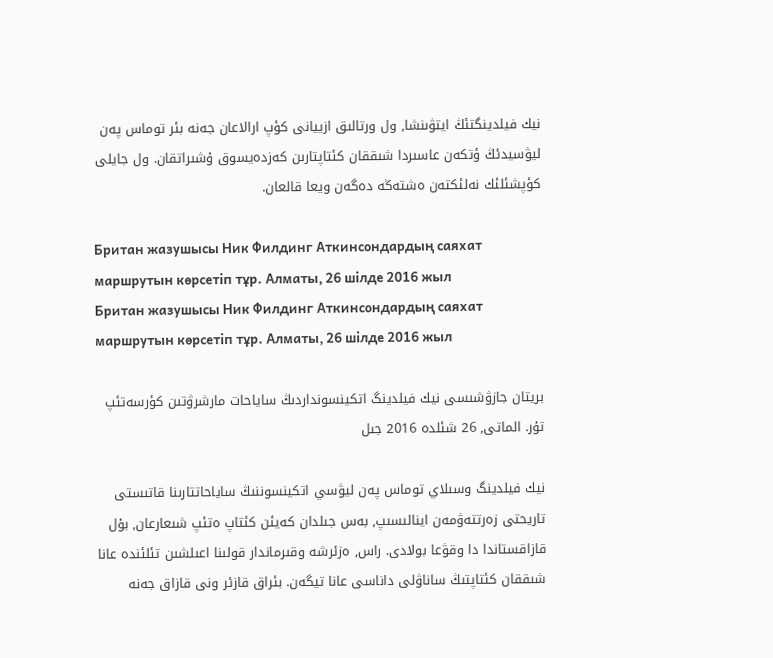نيك فيلدينگتئڭ ايتۋىنشا, ول ورتالىق ازييانى كؤپ ارالاعان جەنە بئر توماس پەن ليۋسيدئڭ ؤتكەن عاسىردا شىققان كئتاپتارىن كەزدەيسوق ۇشىراتقان. ول جايلى كؤپشئلئك نەلئكتەن ەشتەڭە دەگەن ويعا قالعان.

Британ жазушысы Ник Филдинг Аткинсондардың саяхат маршрутын көрсетіп тұр. Алматы, 26 шілде 2016 жыл
Британ жазушысы Ник Филдинг Аткинсондардың саяхат маршрутын көрсетіп тұр. Алматы, 26 шілде 2016 жыл

بريتان جازۋشىسى نيك فيلدينگ اتكينسونداردىڭ ساياحات مارشرۋتىن كؤرسەتئپ تۇر. الماتى, 26 شئلدە 2016 جىل

نيك فيلدينگ وسىلاي توماس پەن ليۋسي اتكينسوننىڭ ساياحاتتارىنا قاتىستى تاريحتى زەرتتەۋمەن اينالىسىپ, بەس جىلدان كەيئن كئتاپ ەتئپ شىعارعان, بۇل قازاقستاندا دا وقۋعا بولادى. راس, ەزئرشە وقىرماندار قولىنا اعىلشىن تئلئندە عانا شىققان كئتاپتىڭ ساناۋلى داناسى عانا تيگەن. بئراق قازئر ونى قازاق جەنە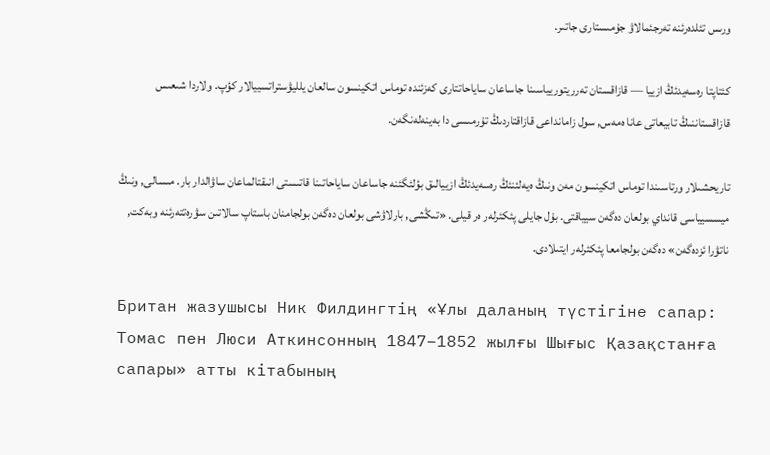ورىس تئلدەرئنە تەرجئمالاۋ جۇمىستارى جاتىر.

كئتاپتا رەسەيدئڭ ازييا — قازاقستان تەرريتوريياسىنا جاساعان ساياحاتتارى كەزئندە توماس اتكينسون سالعان يلليۋستراتسييالار كؤپ. ولاردا شىعىس قازاقستاننىڭ تابيعاتى عانا ەمەس, سول زامانداعى قازاقتاردىڭ تۇرمىسى دا بەينەلەنگەن.

تاريحشىلار ورتاسىندا توماس اتكينسون مەن ونىڭ ەيەلئنئڭ رەسەيدئڭ ازييالىق بؤلئگئنە جاساعان ساياحاتىنا قاتىستى انىقتالماعان ساۋالدار بار. مىسالى, ونىڭ ميسسيياسى قانداي بولعان دەگەن سيياقتى. بۇل جايلى پئكئرلەر ەر قيلى. «تىڭشى, بارلاۋشى بولعان دەگەن بولجامنان باستاپ سالاتىن سۋرەتتەرئنە وبەكت, ناتۋرا ئزدەگەن» دەگەن بولجامعا پئكئرلەر ايتىلادى.

Британ жазушысы Ник Филдингтің «Ұлы даланың түстігіне сапар: Томас пен Люси Аткинсонның 1847–1852 жылғы Шығыс Қазақстанға сапары» атты кітабының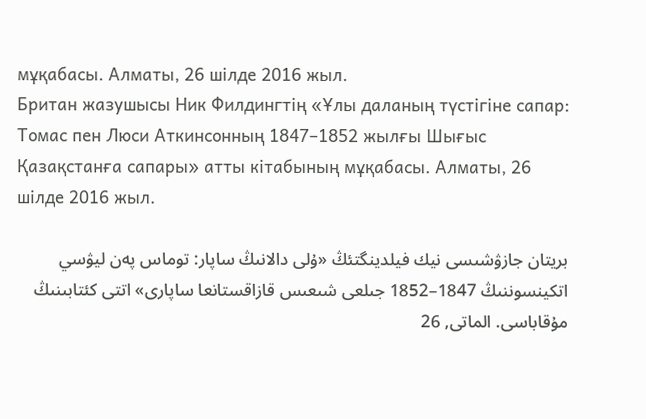мұқабасы. Алматы, 26 шілде 2016 жыл.
Британ жазушысы Ник Филдингтің «Ұлы даланың түстігіне сапар: Томас пен Люси Аткинсонның 1847–1852 жылғы Шығыс Қазақстанға сапары» атты кітабының мұқабасы. Алматы, 26 шілде 2016 жыл.

بريتان جازۋشىسى نيك فيلدينگتئڭ «ۇلى دالانىڭ ساپار: توماس پەن ليۋسي اتكينسوننىڭ 1847–1852 جىلعى شىعىس قازاقستانعا ساپارى» اتتى كئتابىنىڭ مۇقاباسى. الماتى, 26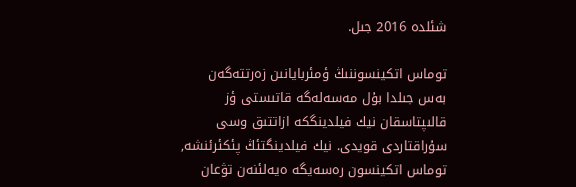شئلدە 2016 جىل.

توماس اتكينسوننىڭ ؤمئربايانىن زەرتتەگەن بەس جىلدا بۇل مەسەلەگە قاتىستى ؤز قالىپتاسقان نيك فيلدينگكە ازاتتىق وسى سۇراقتاردى قويدى. نيك فيلدينگتئڭ پئكئرئنشە, توماس اتكينسون رەسەيگە ەيەلئنەن تۋعان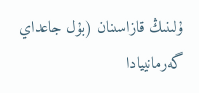ۇلىنىڭ قازاسىنان (بۇل جاعداي گەرمانييادا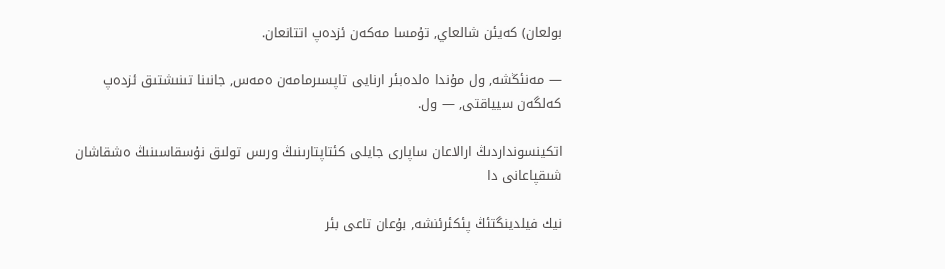بولعان) كەيئن شالعاي, تۇمسا مەكەن ئزدەپ اتتانعان.

— مەنئڭشە, ول مۇندا ەلدەبئر ارنايى تاپسىرمامەن ەمەس, جانىنا تىنىشتىق ئزدەپ كەلگەن سيياقتى, — ول.

اتكينسونداردىڭ ارالاعان ساپارى جايلى كئتاپتارىنىڭ ورىس تولىق نۇسقاسىنىڭ ەشقاشان شىقپاعانى دا

نيك فيلدينگتئڭ پئكئرئنشە, بۇعان تاعى بئر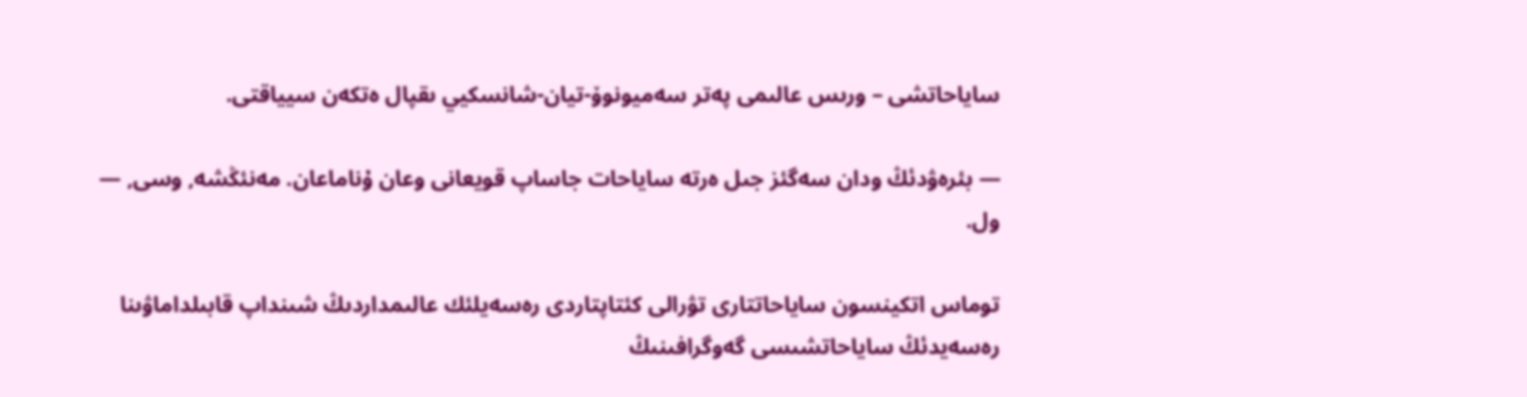ساياحاتشى – ورىس عالىمى پەتر سەميونوۆ-تيان-شانسكيي ىقپال ەتكەن سيياقتى.

— بئرەۋدئڭ ودان سەگئز جىل ەرتە ساياحات جاساپ قويعانى وعان ۇناماعان. مەنئڭشە, وسى, — ول.

توماس اتكينسون ساياحاتتارى تۋرالى كئتاپتاردى رەسەيلئك عالىمداردىڭ شىنداپ قابىلداماۋىنا رەسەيدئڭ ساياحاتشىسى گەوگرافىنىڭ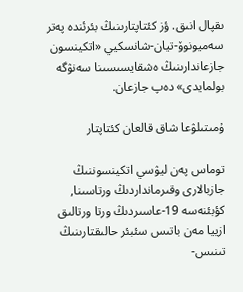ىقپال انىق. ؤز كئتاپتارىنىڭ بئرئندە پەتر سەميونوۆ-تيان-شانسكيي «اتكينسون جازعاندارىنىڭ ەشقايسىسىنا سەنۋگە بولمايدى» دەپ جازعان.

ۇمىتىلۋعا شاق قالعان كئتاپتار

توماس پەن ليۋسي اتكينسوننىڭ جازبالارى وقىرمانداردىڭ ورتاسىنا, كؤبئنەسە 19-عاسىردىڭ ورتا ورتالىق ازييا مەن باتىس سئبئر حالىقتارىنىڭ تىنىس-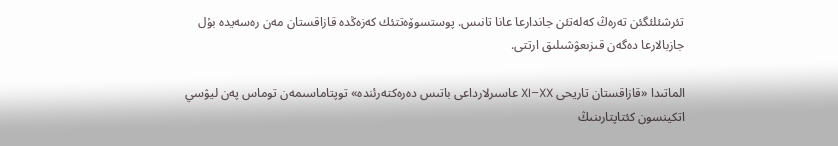تئرشئلئگئن تەرەڭ كەلەتئن جاندارعا عانا تانىس. پوستسوۆەتتئك كەزەڭدە قازاقستان مەن رەسەيدە بۇل جازبالارعا دەگەن قىزىعۋشىلىق ارتتى.

الماتىدا «قازاقستان تاريحى XI–XX عاسىرلارداعى باتىس دەرەكتەرئندە» توپتاماسىمەن توماس پەن ليۋسي اتكينسون كئتاپتارىنىڭ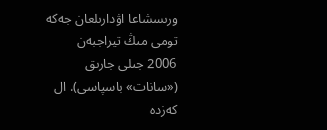ورىسشاعا اۋدارىلعان جەكە تومى مىڭ تيراجبەن 2006 جىلى جارىق («سانات» باسپاسى). ال كەزدە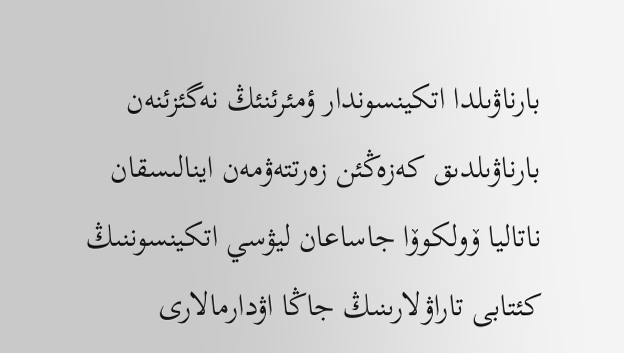بارناۋىلدا اتكينسوندار ؤمئرئنئڭ نەگئزئنەن بارناۋىلدىق كەزەڭئن زەرتتەۋمەن اينالىسقان ناتاليا ۆولكوۆا جاساعان ليۋسي اتكينسوننىڭ كئتابى تاراۋلارىنىڭ جاڭا اۋدارمالارى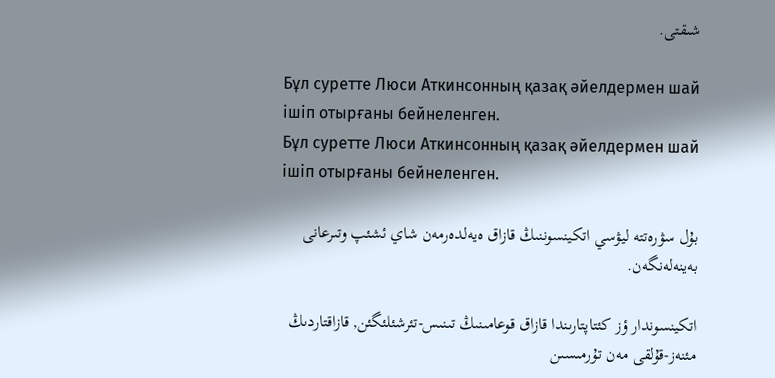شىقتى.

Бұл суретте Люси Аткинсонның қазақ әйелдермен шай ішіп отырғаны бейнеленген.
Бұл суретте Люси Аткинсонның қазақ әйелдермен шай ішіп отырғаны бейнеленген.

بۇل سۋرەتتە ليۋسي اتكينسوننىڭ قازاق ەيەلدەرمەن شاي ئشئپ وتىرعانى بەينەلەنگەن.

اتكينسوندار ؤز كئتاپتارىندا قازاق قوعامىنىڭ تىنىس-تئرشئلئگئن, قازاقتاردىڭ مئنەز-قۇلقى مەن تۇرمىسىن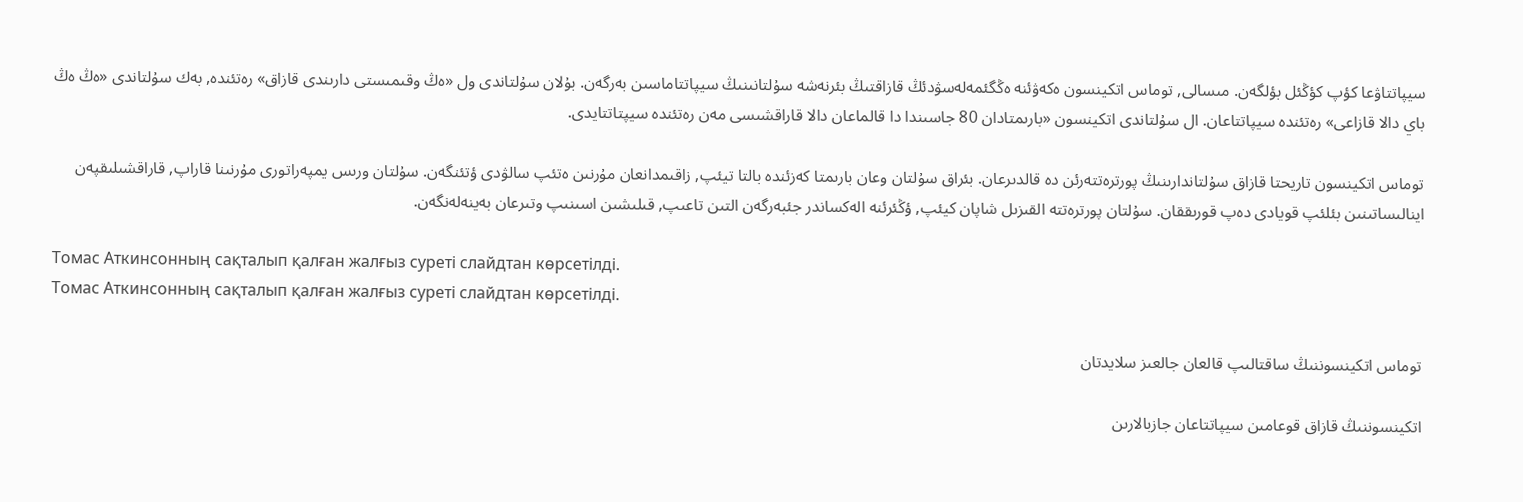سيپاتتاۋعا كؤپ كؤڭئل بؤلگەن. مىسالى, توماس اتكينسون ەكەۋئنە ەڭگئمەلەسۋدئڭ قازاقتىڭ بئرنەشە سۇلتانىنىڭ سيپاتتاماسىن بەرگەن. بۇلان سۇلتاندى ول «ەڭ وقىمىستى دارىندى قازاق» رەتئندە, بەك سۇلتاندى «ەڭ ەڭ باي دالا قازاعى» رەتئندە سيپاتتاعان. ال سۇلتاندى اتكينسون «بارىمتادان 80 جاسىندا دا قالماعان دالا قاراقشىسى مەن رەتئندە سيپتاتتايدى.

توماس اتكينسون تاريحتا قازاق سۇلتاندارىنىڭ پورترەتتەرئن دە قالدىرعان. بئراق سۇلتان وعان بارىمتا كەزئندە بالتا تيئپ, زاقىمدانعان مۇرنىن ەتئپ سالۋدى ؤتئنگەن. سۇلتان ورىس يمپەراتورى مۇرنىنا قاراپ, قاراقشىلىقپەن اينالىساتىنىن بئلئپ قويادى دەپ قورىققان. سۇلتان پورترەتتە القىزىل شاپان كيئپ, ؤڭئرئنە الەكساندر جئبەرگەن التىن تاعىپ, قىلىشىن اسىنىپ وتىرعان بەينەلەنگەن.

Томас Аткинсонның сақталып қалған жалғыз суреті слайдтан көрсетілді.
Томас Аткинсонның сақталып қалған жалғыз суреті слайдтан көрсетілді.

توماس اتكينسوننىڭ ساقتالىپ قالعان جالعىز سلايدتان

اتكينسوننىڭ قازاق قوعامىن سيپاتتاعان جازبالارىن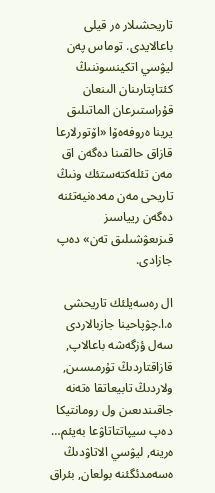تاريحشىلار ەر قيلى باعالايدى. توماس پەن ليۋسي اتكينسوننىڭ كئتاپتارىنان الىنعان قۇراستىرعان الماتىلىق يرينا ەروفەەۆا «اۆتورلارعا قازاق حالقىنا دەگەن اق مەن تئلەكتەستئك ونىڭ تاريحى مەن مەدەنيەتئنە دەگەن ريياسىز قىزىعۋشىلىق تەن» دەپ جازادى.

ال رەسەيلئك تاريحشى ە.ا.چۋپاحينا جازبالاردى سەل ؤزگەشە باعالاپ, قازاقتاردىڭ تۇرمىسىن, ولاردىڭ تابيعاتقا ەتەنە جاقىندىعىن ول رومانتيكا دەپ سيپاتتاتاۋعا بەيئم… ەرينە, ليۋسي الاتاۋدىڭ ەسەمدئگئنە بولعان, بئراق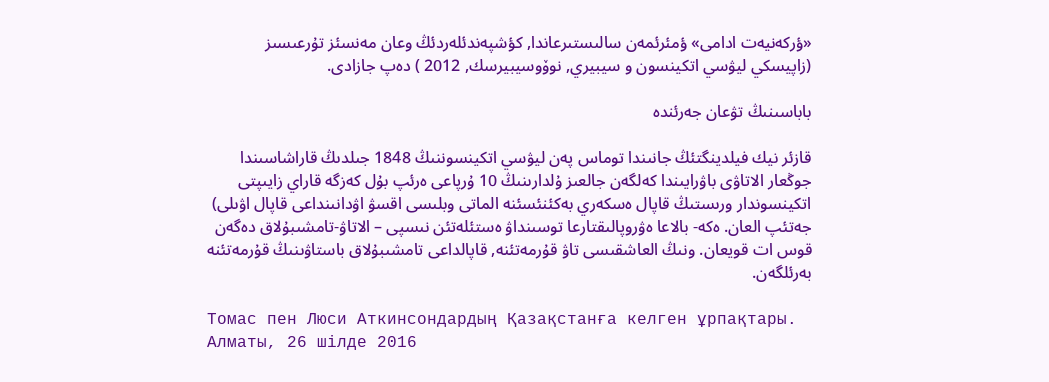«ؤركەنيەت ادامى» ؤمئرئمەن سالىستىرعاندا, كؤشپەندئلەردئڭ وعان مەنسئز تۇرعىسىز (زاپيسكي ليۋسي اتكينسون و سيبيري, نوۆوسيبيرسك, 2012 ) دەپ جازادى.

باباسىنىڭ تۋعان جەرئندە

قازئر نيك فيلدينگتئڭ جانىندا توماس پەن ليۋسي اتكينسوننىڭ 1848 جىلدىڭ قاراشاسىندا جوڭعار الاتاۋى باۋرايىندا كەلگەن جالعىز ۇلدارىنىڭ 10 ۇرپاعى ەرئپ بۇل كەزگە قاراي زايىپتى اتكينسوندار ورىستىڭ قاپال ەسكەري بەكئنئسئنە الماتى وبلىسى اقسۋ اۋدانىنداعى قاپال اۋىلى) جەتئپ العان. ەكە- بالاعا ەۋروپالىقتارعا توسىنداۋ ەستئلەتئن نىسپى – الاتاۋ-تامشىبۇلاق دەگەن قوس ات قويعان. ونىڭ العاشقىسى تاۋ قۇرمەتئنە, قاپالداعى تامشىبۇلاق باستاۋىنىڭ قۇرمەتئنە بەرئلگەن.

Томас пен Люси Аткинсондардың Қазақстанға келген ұрпақтары. Алматы, 26 шілде 2016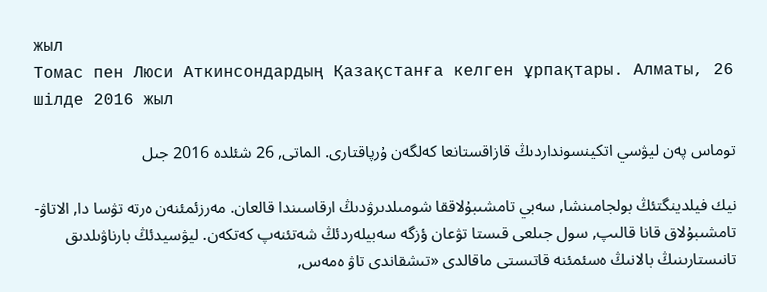жыл
Томас пен Люси Аткинсондардың Қазақстанға келген ұрпақтары. Алматы, 26 шілде 2016 жыл

توماس پەن ليۋسي اتكينسونداردىڭ قازاقستانعا كەلگەن ۇرپاقتارى. الماتى, 26 شئلدە 2016 جىل

نيك فيلدينگتئڭ بولجامىنشا, سەبي تامشىبۇلاققا شومىلدىرۋدىڭ ارقاسىندا قالعان. مەرزئمئنەن ەرتە تۋسا دا, الاتاۋ-تامشىبۇلاق قانا قالىپ, سول جىلعى قىستا تۋعان ؤزگە سەبيلەردئڭ شەتئنەپ كەتكەن. ليۋسيدئڭ بارناۋىلدىق تانىستارىنىڭ بالانىڭ ەسئمئنە قاتىستى ماقالدى «تىشقاندى تاۋ ەمەس,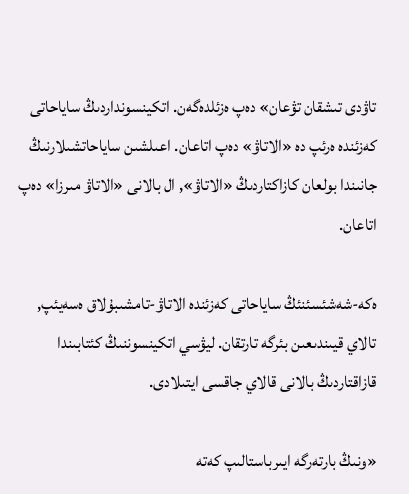تاۋدى تىشقان تۋعان» دەپ ەزئلدەگەن. اتكينسونداردىڭ ساياحاتى كەزئندە ەرئپ دە «الاتاۋ» دەپ اتاعان. اعىلشىن ساياحاتشىلارنىڭ جانىندا بولعان كازاكتاردىڭ «الاتاۋ», ال بالانى «الاتاۋ مىرزا» دەپ اتاعان.

ەكە-شەشئسئنئڭ ساياحاتى كەزئندە الاتاۋ-تامشىبۇلاق ەسەيئپ, تالاي قيىندىعىن بئرگە تارتقان. ليۋسي اتكينسوننىڭ كئتابىندا قازاقتاردىڭ بالانى قالاي جاقسى ايتىلادى.

«ونىڭ بارتەرگە ايىرباستالىپ كەتە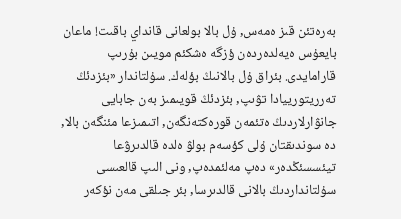بەرەتئن قىز ەمەس, ۇل بالا بولعانى قانداي باقىت! ماعان بايعۇس ەيەلدەردەن ؤزگە ەشكئم مويىن بۇرىپ قارامايدى. بئراق ۇل بالانىڭ بؤلەك. سۇلتاندار «بئزدئڭ تەرريتورييادا تۋىپ, بئزدئڭ قويىمىز بەن جابايى جانۋارلاردىڭ ەتئمەن قورەكتەنگەن, اتىمىزعا مئنگەن بالا, دە سوندىقتان ۇلى كؤسەم بولۋ ەلدە قالدىرۋعا تيئسسئڭدەر» دەپ مەلئمدەپ, ونى الىپ قالعىسى سۇلتانداردىڭ بالانى قالدىرسا, بئر جىلقى مەن نؤكەر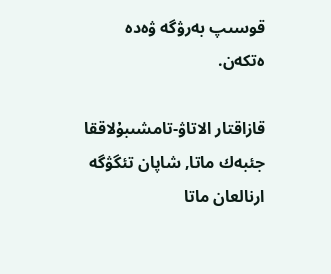قوسىپ بەرۋگە ۋەدە ەتكەن.

قازاقتار الاتاۋ-تامشىبۇلاققا جئبەك ماتا, شاپان تئگۋگە ارنالعان ماتا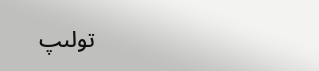تولىپ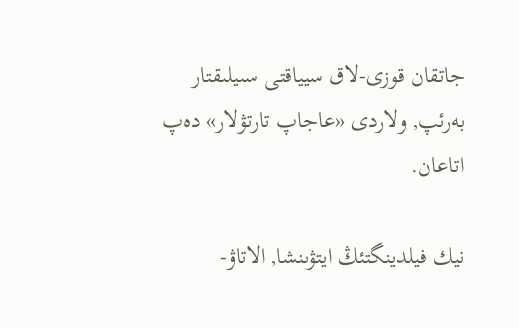جاتقان قوزى-لاق سيياقتى سىيلىقتار بەرئپ, ولاردى «عاجاپ تارتۋلار» دەپ اتاعان.

نيك فيلدينگتئڭ ايتۋىنشا, الاتاۋ-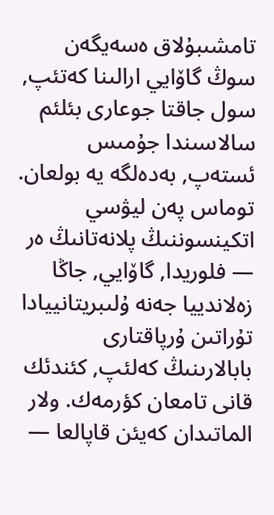تامشىبۇلاق ەسەيگەن سوڭ گاۆايي ارالىنا كەتئپ, سول جاقتا جوعارى بئلئم سالاسىندا جۇمىس ئستەپ, بەدەلگە يە بولعان. توماس پەن ليۋسي اتكينسوننىڭ پلانەتانىڭ ەر — فلوريدا, گاۆايي, جاڭا زەلاندييا جەنە ۇلىبريتانييادا تۇراتىن ۇرپاقتارى بابالارىنىڭ كەلئپ, كئندئك قانى تامعان كؤرمەك. ولار الماتىدان كەيئن قاپالعا —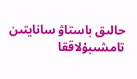حالىق باستاۋ سانايتىن تامشىبۇلاققا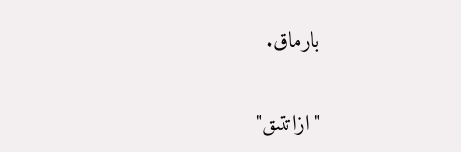بارماق.

"ازاتتىق"